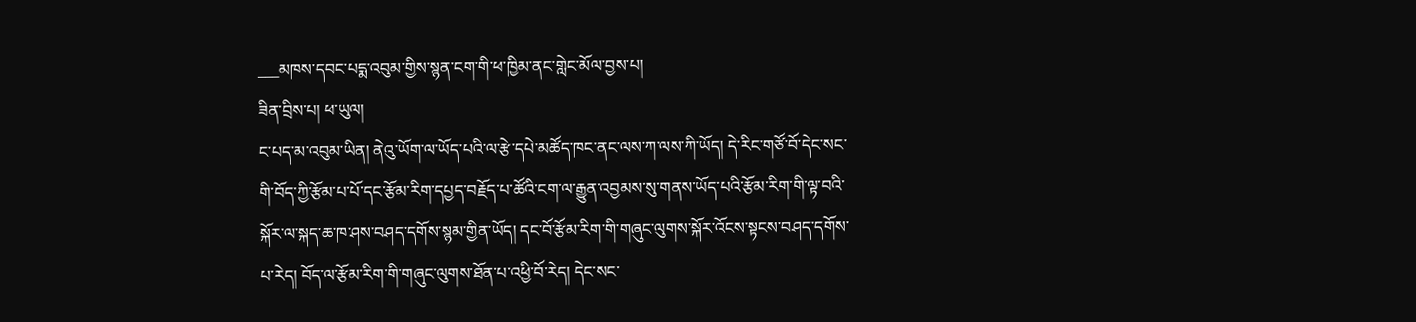___མཁས་དབང་པདྨ་འབུམ་གྱིས་སྙན་ངག་གི་ཕ་ཁྱིམ་ནང་གླེང་མོལ་བྱས་པ།
ཟིན་བྲིས་པ། ཕ་ཡུལ།
ང་པད་མ་འབུམ་ཡིན། ནེའུ་ཡོག་ལ་ཡོད་པའི་ལ་རྩེ་དཔེ་མཚོད་ཁང་ནང་ལས་ཀ་ལས་ཀི་ཡོད། དེ་རིང་གཙོ་བོ་དེང་སང་གི་བོད་ཀྱི་རྩོམ་པ་པོ་དང་རྩོམ་རིག་དཔྱད་བརྗོད་པ་ཚོའི་ངག་ལ་རྒྱུན་འབྱམས་སུ་གནས་ཡོད་པའི་རྩོམ་རིག་གི་ལྟ་བའི་སྐོར་ལ་སྐད་ཆ་ཁ་ཤས་བཤད་དགོས་སྙམ་གྱིན་ཡོད། དང་བོ་རྩོམ་རིག་གི་གཞུང་ལུགས་སྐོར་འོངས་སྟངས་བཤད་དགོས་པ་རེད། བོད་ལ་རྩོམ་རིག་གི་གཞུང་ལུགས་ཐོན་པ་འཕྱི་བོ་རེད། དེང་སང་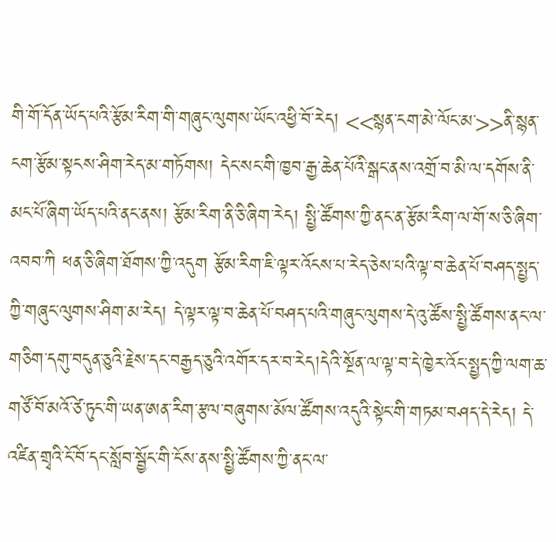གི་གོ་དོན་ཡོད་པའི་རྩོམ་རིག་གི་གཞུང་ལུགས་ཡོང་འཕྱི་བོ་རེད། <<སྙན་ངག་མེ་ལོང་མ་>>ནི་སྙན་ངག་རྩོམ་སྟངས་ཤིག་རེད་མ་གཏོགས། དེང་སང་གི་ཁྱབ་རྒྱ་ཆེན་པོའི་སྒང་ནས་འགྲོ་བ་མི་ལ་དགོས་ནི་མང་པོ་ཞིག་ཡོད་པའི་ནང་ནས། རྩོམ་རིག་ནི་ཅི་ཞིག་རེད། སྤྱི་ཚོགས་ཀྱི་ནང་ན་རྩོམ་རིག་ལ་གོ་ས་ཅི་ཞིག་འབབ་ཀི ཕན་ཅི་ཞིག་ཐོགས་ཀྱི་འདུག རྩོམ་རིག་ཇི་ལྟར་འོངས་པ་རེད་ཅེས་པའི་ལྟ་བ་ཆེན་པོ་བཤད་སྤྱད་ཀྱི་གཞུང་ལུགས་ཤིག་མ་རེད། དེ་ལྟར་ལྟ་བ་ཆེན་པོ་བཤད་པའི་གཞུང་ལུགས་དེ་འུ་ཚོས་སྤྱི་ཚོགས་ནང་ལ་གཅིག་དགུ་བདུན་ཅུའི་རྗེས་དང་བརྒྱད་ཅུའི་འགོར་དར་བ་རེད།དེའི་སྔོན་ལ་ལྟ་བ་དེ་ཁྱེར་འོང་སྤྱད་ཀྱི་ལག་ཆ་གཙོ་བོ་མའོ་ཙེ་ཏུང་གི་ཡན་ཨན་རིག་རྩལ་བཞུགས་མོལ་ཚོགས་འདུའི་སྟེང་གི་གཏམ་བཤད་དེ་རེད། དེ་འཛིན་གྲྭའི་ངོ་བོ་དང་སློབ་སྦྱོང་གི་ངོས་ནས་སྤྱི་ཚོགས་ཀྱི་ནང་ལ་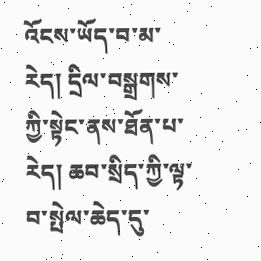འོངས་ཡོད་བ་མ་རེད། དྲིལ་བསྒྲགས་ཀྱི་སྟེང་ནས་ཐོན་པ་རེད། ཆབ་སྲིད་ཀྱི་ལྟ་བ་སྤེལ་ཆེད་དུ་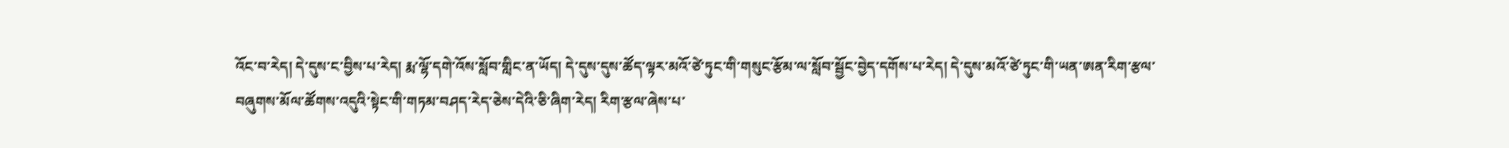འོང་བ་རེད། དེ་དུས་ང་བྱིས་པ་རེད། རྨ་ལྷོ་དགེ་འོས་སློབ་གླིང་ན་ཡོད། དེ་དུས་དུས་ཚོད་ལྟར་མའོ་ཙེ་ཏུང་གི་གསུང་རྩོམ་ལ་སློབ་སྦྱོང་བྱེད་དགོས་པ་རེད། དེ་དུས་མའོ་ཙེ་ཏུང་གི་ཡན་ཨན་རིག་རྩལ་བཞུགས་མོལ་ཚོགས་འདུའི་སྟེང་གི་གཏམ་བཤད་རེད་ཅེས་དེའི་ཅི་ཞིག་རེད། རིག་རྩལ་ཞེས་པ་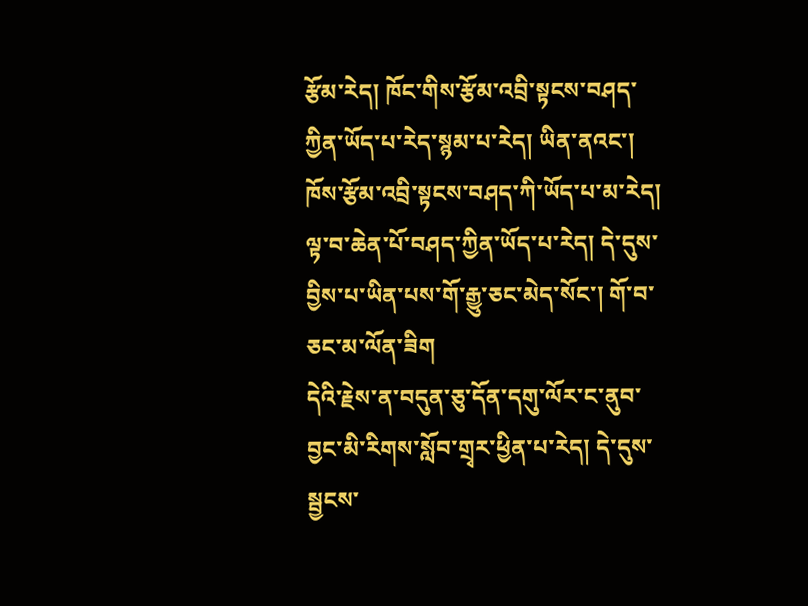རྩོམ་རེད། ཁོང་གིས་རྩོམ་འབྲི་སྟངས་བཤད་ཀྱིན་ཡོད་པ་རེད་སྙམ་པ་རེད། ཡིན་ནའང་། ཁོས་རྩོམ་འབྲི་སྟངས་བཤད་ཀི་ཡོད་པ་མ་རེད། ལྟ་བ་ཆེན་པོ་བཤད་ཀྱིན་ཡོད་པ་རེད། དེ་དུས་བྱིས་པ་ཡིན་པས་གོ་རྒྱུ་ཅང་མེད་སོང་། གོ་བ་ཅང་མ་ལོན་ཟིག
དེའི་རྗེས་ན་བདུན་ཅུ་དོན་དགུ་ལོར་ང་ནུབ་བྱང་མི་རིགས་སློབ་གྲྭར་ཕྱིན་པ་རེད། དེ་དུས་སྦྱངས་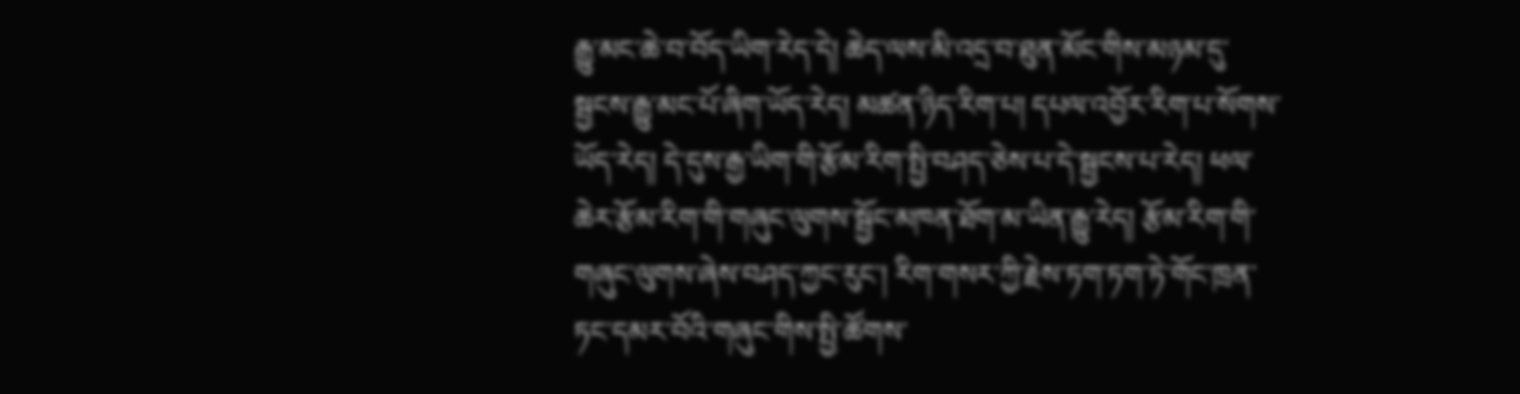རྒྱུ་མང་ཆེ་བ་བོད་ཡིག་རེད་དེ། ཆེད་ལས་མི་འདྲ་བ་ཐུན་མོང་གིས་མཉམ་དུ་སྦྱངས་རྒྱུ་མང་པོ་ཞིག་ཡོད་རེད། མཚན་ཉིད་རིག་པ། དཔལ་འབྱོར་རིག་པ་སོགས་ཡོད་རེད། དེ་དུས་རྒྱ་ཡིག་གི་རྩོམ་རིག་སྤྱི་བཤད་ཅེས་པ་དེ་སྦྱངས་པ་རེད། ཕལ་ཆེར་རྩོམ་རིག་གི་གཞུང་ལུགས་སྦྱོང་མཁན་ཐོག་མ་ཡིན་རྒྱུ་རེད། རྩོམ་རིག་གི་གཞུང་ལུགས་ཞེས་བཤད་ཀྱང་རུང་། རིག་གསར་ཀྱི་རྗེས་ཏག་ཏག་ཏེ་གོང་ཁྲན་ཏང་དམར་བོའི་གཞུང་གིས་སྤྱི་ཚོགས་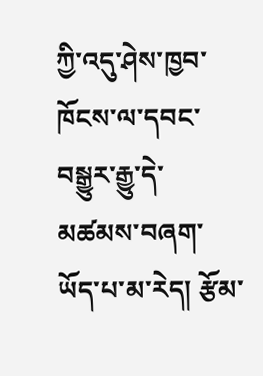ཀྱི་འདུ་ཤེས་ཁྱབ་ཁོངས་ལ་དབང་བསྒྱུར་རྒྱུ་དེ་མཚམས་བཞག་ཡོད་པ་མ་རེད། རྩོམ་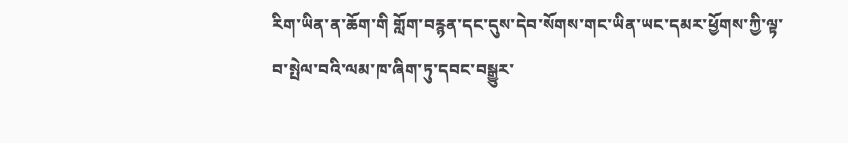རིག་ཡིན་ན་ཆོག་གི གློག་བརྙན་དང་དུས་དེབ་སོགས་གང་ཡིན་ཡང་དམར་ཕྱོགས་ཀྱི་ལྟ་བ་སྤེལ་བའི་ལམ་ཁ་ཞིག་ཏུ་དབང་བསྒྱུར་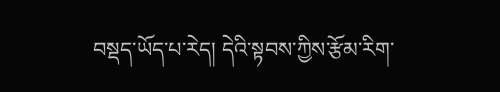བསྡད་ཡོད་པ་རེད། དེའི་སྟབས་ཀྱིས་རྩོམ་རིག་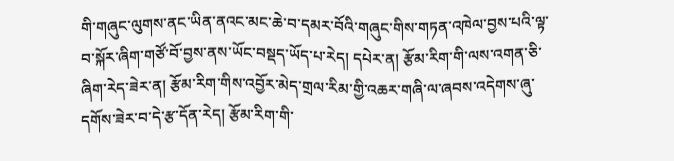གི་གཞུང་ལུགས་ནང་ཡིན་ནའང་མང་ཆེ་བ་དམར་བོའི་གཞུང་གིས་གཏན་འཁེལ་བྱས་པའི་ལྟ་བ་སྐོར་ཞིག་གཙོ་བོ་བྱས་ནས་ཡོང་བསྡད་ཡོད་པ་རེད། དཔེར་ན། རྩོམ་རིག་གི་ལས་འགན་ཅི་ཞིག་རེད་ཟེར་ན། རྩོམ་རིག་གིས་འབྱོར་མེད་གྲལ་རིམ་གྱི་འཆར་གཞི་ལ་ཞབས་འདེགས་ཞུ་དགོས་ཟེར་བ་དེ་རྩ་དོན་རེད། རྩོམ་རིག་གི་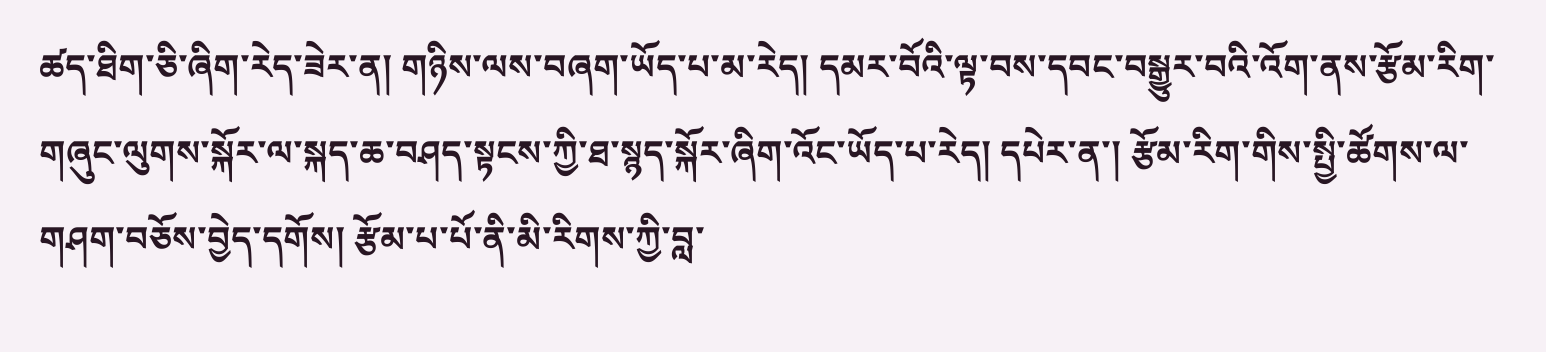ཚད་ཐིག་ཅི་ཞིག་རེད་ཟེར་ན། གཉིས་ལས་བཞག་ཡོད་པ་མ་རེད། དམར་བོའི་ལྟ་བས་དབང་བསྒྱུར་བའི་འོག་ནས་རྩོམ་རིག་གཞུང་ལུགས་སྐོར་ལ་སྐད་ཆ་བཤད་སྟངས་ཀྱི་ཐ་སྙད་སྐོར་ཞིག་འོང་ཡོད་པ་རེད། དཔེར་ན་། རྩོམ་རིག་གིས་སྤྱི་ཚོགས་ལ་གཤག་བཅོས་བྱེད་དགོས། རྩོམ་པ་པོ་ནི་མི་རིགས་ཀྱི་བླ་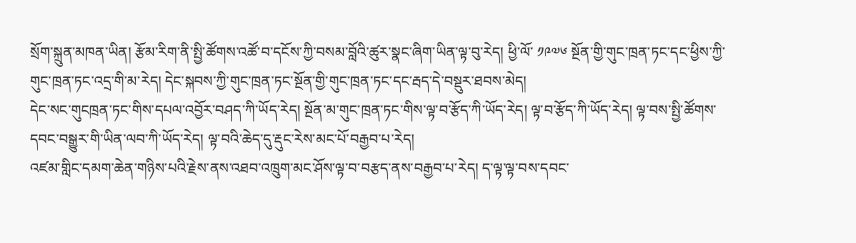སྲོག་སྐྲུན་མཁན་ཡིན། རྩོམ་རིག་ནི་སྤྱི་ཚོགས་འཚོ་བ་དངོས་ཀྱི་བསམ་བློའི་ཚུར་སྣང་ཞིག་ཡིན་ལྟ་བུ་རེད། ཕྱི་ལོ་ ༡༩༧༦ སྔོན་གྱི་གུང་ཁྲན་ཏང་དང་ཕྱིས་ཀྱི་གུང་ཁྲན་ཏང་འདྲ་གི་མ་རེད། དེང་སྐབས་ཀྱི་གུང་ཁྲན་ཏང་སྔོན་གྱི་གུང་ཁྲན་ཏང་དང་རྦད་དེ་བསྡུར་ཐབས་མེད།
དེང་སང་གུངཁྲན་ཏང་གིས་དཔལ་འབྱོར་བཤད་ཀི་ཡོད་རེད། སྔོན་མ་གུང་ཁྲན་ཏང་གིས་ལྟ་བ་རྩོད་ཀི་ཡོད་རེད། ལྟ་བ་རྩོད་ཀི་ཡོད་རེད། ལྟ་བས་སྤྱི་ཚོགས་དབང་བསྒྱུར་གི་ཡིན་ལབ་ཀི་ཡོད་རེད། ལྟ་བའི་ཆེད་དུ་རྡུང་རེས་མང་པོ་བརྒྱབ་པ་རེད།
འཛམ་གླིང་དམག་ཆེན་གཉིས་པའི་རྗེས་ནས་འཐབ་འཁྲུག་མང་ཤོས་ལྟ་བ་བརྩད་ནས་བརྒྱབ་པ་རེད། ད་ལྟ་ལྟ་བས་དབང་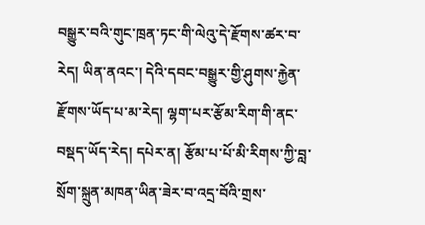བསྒྱུར་བའི་གུང་ཁྲན་ཏང་གི་ལེའུ་དེ་རྫོགས་ཚར་བ་རེད། ཡིན་ནའང་། དེའི་དབང་བསྒྱུར་གྱི་ཤུགས་རྐྱེན་རྫོགས་ཡོད་པ་མ་རེད། ལྷག་པར་རྩོམ་རིག་གི་ནང་བསྡད་ཡོད་རེད། དཔེར་ན། རྩོམ་པ་པོ་མི་རིགས་ཀྱི་བླ་སྲོག་སྐྲུན་མཁན་ཡིན་ཟེར་བ་འདྲ་བོའི་གྲས་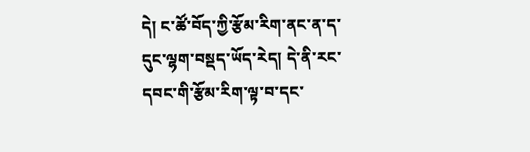དེ། ང་ཚོ་བོད་ཀྱི་རྩོམ་རིག་ནང་ན་ད་དུང་ལྷག་བསྡད་ཡོད་རེད། དེ་ནི་རང་དབང་གི་རྩོམ་རིག་ལྟ་བ་དང་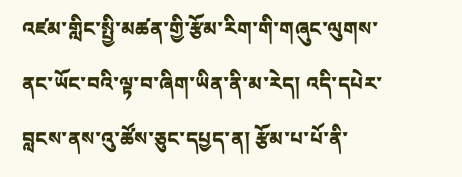འཛམ་གླིང་སྤྱི་མཚན་གྱི་རྩོམ་རིག་གི་གཞུང་ལུགས་ནང་ཡོང་བའི་ལྟ་བ་ཞིག་ཡིན་ནི་མ་རེད། འདི་དཔེར་བླངས་ནས་འུ་ཚོས་ཅུང་དཔྱད་ན། རྩོམ་པ་པོ་ནི་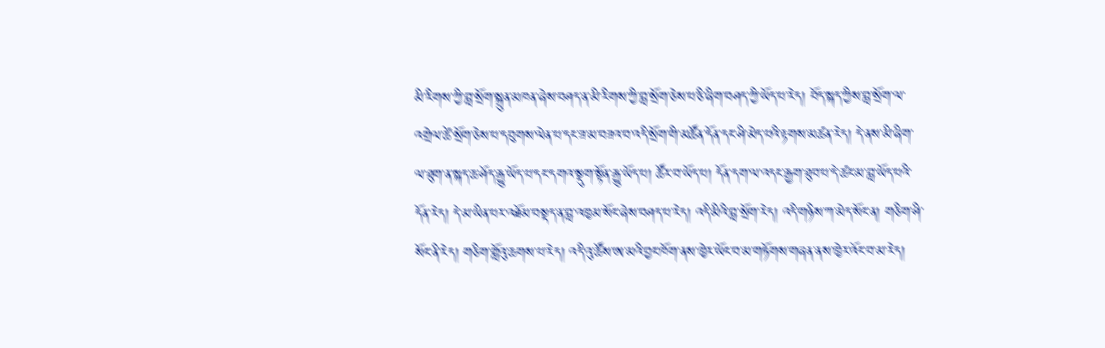མི་རིགས་ཀྱི་བླ་སྲོག་སྐྲུན་མཁན་ཞེས་བཤད་ན་མི་རིགས་ཀྱི་བླ་སྲོག་ཅེས་པ་ཅི་ཞིག་བཤད་ཀྱི་ཡོད་པ་རེད། བོད་སྐད་ཀྱིས་བླ་སྲོག་ལ་འགྲེལ་ཚེ་སྲོག་ཅེས་པ་དབུགས་ལེན་པ་དང་ཟ་མ་བཟའ་བ་འདི་སྲོག་གི་མཚོན་དོན་དང་ཤི་མེད་པའི་རྟགས་མཚན་རེད། དེ་ནས་མི་ཞིག་ལ་ཐུག་ན་སྐད་ཆ་ཤོད་རྒྱུ་ཡོད་པ་དང་དགའ་སྡུག་སྟོན་རྒྱུ་ཡོད་པ། ཚོར་བ་ཡོད་པ། དོན་དག་ལ་འདང་རྒྱག་ཐུབ་པ་དེ་ཚང་མ་བླ་ཡོད་པའི་དོན་རེད། དེ་མ་ཡིན་པར་འཐོམ་བསྡད་ན་བླ་འཁྱམ་སོང་ཞེས་བཤད་པ་རེད། འདི་མིའི་བླ་སྲོག་རེད། འདི་གཉིས་ཀ་མེད་སོང་ན། གཅིག་ཤི་སོང་ནི་རེད། གཅིག་གློའུ་ཆགས་པ་རེད། འདི་འུ་ཚོས་ཨ་མའི་བྱང་ཁོག་ནས་ཁྱེར་ཡོང་བ་མ་གཏོགས་གཞན་ནས་ཁྱེར་འོང་བ་མ་རེད།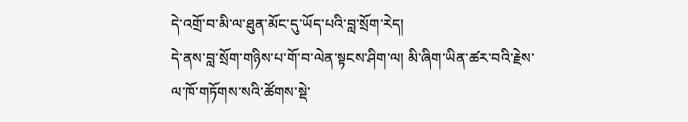དེ་འགྲོ་བ་མི་ལ་ཐུན་མོང་དུ་ཡོད་པའི་བླ་སྲོག་རེད།
དེ་ནས་བླ་སྲོག་གཉིས་པ་གོ་བ་ལེན་སྟངས་ཤིག་ལ། མི་ཞིག་ཡིན་ཚར་བའི་རྗེས་ལ་ཁོ་གཏོགས་སའི་ཚོགས་སྡེ་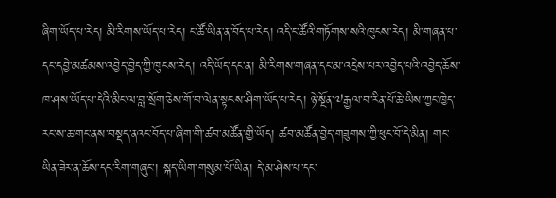ཞིག་ཡོད་པ་རེད། མི་རིགས་ཡོད་པ་རེད། ང་ཚོ་ཡིན་ན་བོད་པ་རེད། འདི་ང་ཚོའི་གཏོགས་སའི་ཁུངས་རེད། མི་གཞན་པ་དང་དབྱེ་མཚམས་འབྱེད་བྱེད་ཀྱི་ཁུངས་རེད། འདི་ཡོད་དང་ན། མི་རིགས་གཞན་དང་མ་འདྲེས་པར་འབྱེད་པའི་འབྱེད་ཆོས་ཁ་ཤས་ཡོད་པ་དེའི་མིང་ལ་བླ་སྲོག་ཅེས་གོ་བ་ལེན་སྟངས་ཤིག་ཡོད་པ་རེད། ཉེ་སྔོན་༧རྒྱལ་བ་རིན་པོ་ཆེ་ཡིས་ཀྱང་ཁྱེད་རང་ས་ཆ་གང་ནས་བསྡད་ནའང་བོད་པ་ཞིག་གི་ཚབ་མཚོན་གྱི་ཡོད། ཚབ་མཚོན་བྱེད་གཟུགས་ཀྱི་ཕུང་བོ་དེ་མིན། གང་ཡིན་ཟེར་ན་ཆོས་དང་རིག་གཞུང་། སྐད་ཡིག་གསུམ་པོ་ཡིན། དེ་མ་ཤེས་པ་དང་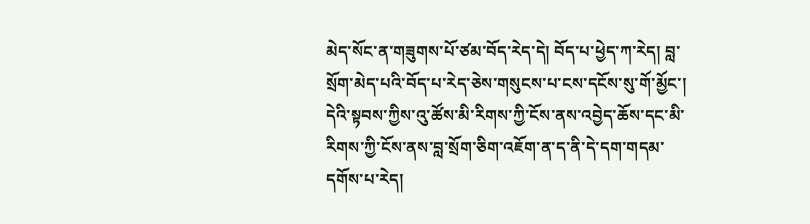མེད་སོང་ན་གཟུགས་པོ་ཙམ་བོད་རེད་དེ། བོད་པ་ཕྱེད་ཀ་རེད། བླ་སྲོག་མེད་པའི་བོད་པ་རེད་ཅེས་གསུངས་པ་ངས་དངོས་སུ་གོ་མྱོང་། དེའི་སྟབས་ཀྱིས་འུ་ཚོས་མི་རིགས་ཀྱི་ངོས་ནས་འབྱེད་ཆོས་དང་མི་རིགས་ཀྱི་ངོས་ནས་བླ་སྲོག་ཅིག་འཇོག་ན་ད་ནི་དེ་དག་གདམ་དགོས་པ་རེད།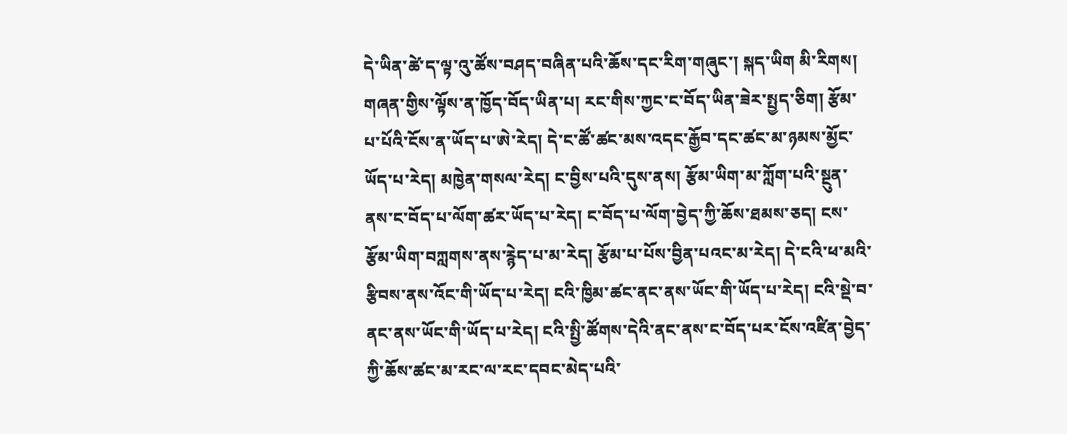དེ་ཡིན་ཚེ་ད་ལྟ་འུ་ཚོས་བཤད་བཞིན་པའི་ཆོས་དང་རིག་གཞུང་། སྐད་ཡིག མི་རིགས། གཞན་གྱིས་ལྟོས་ན་ཁྱོད་བོད་ཡིན་པ། རང་གིས་ཀྱང་ང་བོད་ཡིན་ཟེར་སྤྱད་ཅིག། རྩོམ་པ་པོའི་ངོས་ན་ཡོད་པ་ཨེ་རེད། དེ་ང་ཚོ་ཚང་མས་འདང་རྒྱོབ་དང་ཚང་མ་ཉམས་མྱོང་ཡོད་པ་རེད། མཁྱེན་གསལ་རེད། ང་བྱིས་པའི་དུས་ནས། རྩོམ་ཡིག་མ་ཀློག་པའི་སྔུན་ནས་ང་བོད་པ་ལོག་ཚར་ཡོད་པ་རེད། ང་བོད་པ་ལོག་བྱེད་ཀྱི་ཆོས་ཐམས་ཅད། ངས་རྩོམ་ཡིག་བཀླགས་ནས་རྙེད་པ་མ་རེད། རྩོམ་པ་པོས་བྱིན་པའང་མ་རེད། དེ་ངའི་ཕ་མའི་རྩིབས་ནས་འོང་གི་ཡོད་པ་རེད། ངའི་ཁྱིམ་ཚང་ནང་ནས་ཡོང་གི་ཡོད་པ་རེད། ངའི་སྡེ་བ་ནང་ནས་ཡོང་གི་ཡོད་པ་རེད། ངའི་སྤྱི་ཚོགས་དེའི་ནང་ནས་ང་བོད་པར་ངོས་འཛིན་བྱེད་ཀྱི་ཆོས་ཚང་མ་རང་ལ་རང་དབང་མེད་པའི་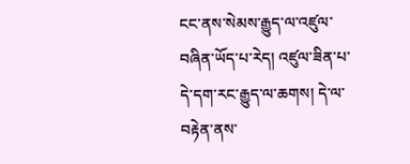ངང་ནས་སེམས་རྒྱུད་ལ་འཛུལ་བཞིན་ཡོད་པ་རེད། འཛུལ་ཟིན་པ་དེ་དག་རང་རྒྱུད་ལ་ཆགས། དེ་ལ་བརྟེན་ནས་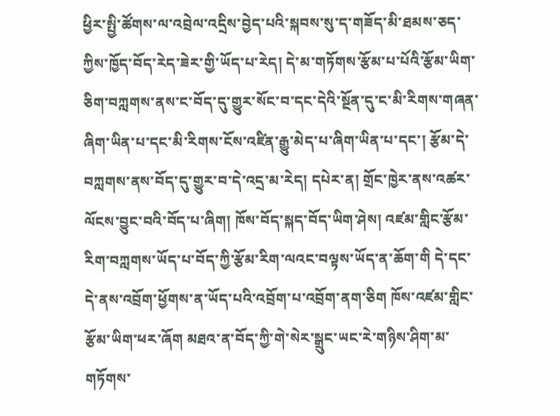ཕྱིར་སྤྱི་ཚོགས་ལ་འབྲེལ་འདྲིས་བྱེད་པའི་སྐབས་སུ་ད་གཟོད་མི་ཐམས་ཅད་ཀྱིས་ཁྱོད་བོད་རེད་ཟེར་གྱི་ཡོད་པ་རེད། དེ་མ་གཏོགས་རྩོམ་པ་པོའི་རྩོམ་ཡིག་ཅིག་བཀླགས་ནས་ང་བོད་དུ་གྱུར་སོང་བ་དང་དེའི་སྔོན་དུ་ང་མི་རིགས་གཞན་ཞིག་ཡིན་པ་དང་མི་རིགས་ངོས་འཛིན་རྒྱུ་མེད་པ་ཞིག་ཡིན་པ་དང་། རྩོམ་དེ་བཀླགས་ནས་བོད་དུ་གྱུར་བ་དེ་འདྲ་མ་རེད། དཔེར་ན། གྲོང་ཁྱེར་ནས་འཚར་ལོངས་བྱུང་བའི་བོད་པ་ཞིག། ཁོས་བོད་སྐད་བོད་ཡིག་ཤེས། འཛམ་གླིང་རྩོམ་རིག་བཀླགས་ཡོད་པ་བོད་ཀྱི་རྩོམ་རིག་ལའང་བལྟས་ཡོད་ན་ཆོག་གི དེ་དང་དེ་ནས་འབྲོག་ཕྱོགས་ན་ཡོད་པའི་འབྲོག་པ་འབྲོག་ནག་ཅིག ཁོས་འཛམ་གླིང་རྩོམ་ཡིག་ཕར་ཞོག མཐའ་ན་བོད་ཀྱི་གེ་སེར་སྒྲུང་ཡང་རེ་གཉིས་ཤིག་མ་གཏོགས་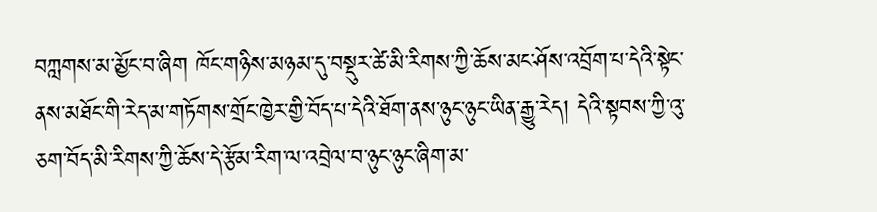བཀླགས་མ་མྱོང་བ་ཞིག ཁོང་གཉིས་མཉམ་དུ་བསྡུར་ཚེ་མི་རིགས་ཀྱི་ཆོས་མང་ཤོས་འབྲོག་པ་དེའི་སྟེང་ནས་མཐོང་གི་རེད་མ་གཏོགས་གྲོང་ཁྱེར་གྱི་བོད་པ་དེའི་ཐོག་ནས་ཉུང་ཉུང་ཡིན་རྒྱུ་རེད། དེའི་སྟབས་ཀྱི་འུ་ཅག་བོད་མི་རིགས་ཀྱི་ཆོས་དེ་རྩོམ་རིག་ལ་འབྲེལ་བ་ཉུང་ཉུང་ཞིག་མ་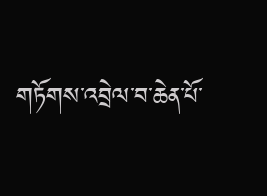གཏོགས་འབྲེལ་བ་ཆེན་པོ་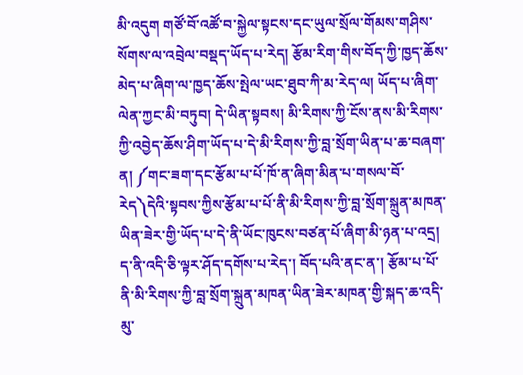མི་འདུག གཙོ་བོ་འཚོ་བ་སྐྱེལ་སྟངས་དང་ཡུལ་སྲོལ་གོམས་གཤིས་སོགས་ལ་འབྲེལ་བསྡད་ཡོད་པ་རེད། རྩོམ་རིག་གིས་བོད་ཀྱི་ཁྱད་ཆོས་མེད་པ་ཞིག་ལ་ཁྱད་ཆོས་སྤེལ་ཡང་ཐུབ་ཀི་མ་རེད་ལ། ཡོད་པ་ཞིག་ལེན་ཀྱང་མི་བཏུབ། དེ་ཡིན་སྟབས། མི་རིགས་ཀྱི་ངོས་ནས་མི་རིགས་ཀྱི་འབྱེད་ཆོས་ཤིག་ཡོད་པ་དེ་མི་རིགས་ཀྱི་བླ་སྲོག་ཡིན་པ་ཆ་བཞག་ན། ༼གང་ཟག་དང་རྩོམ་པ་པོ་ཁོ་ན་ཞིག་མིན་པ་གསལ་བོ་རེད༽དེའི་སྟབས་ཀྱིས་རྩོམ་པ་པོ་ནི་མི་རིགས་ཀྱི་བླ་སྲོག་སྐྲུན་མཁན་ཡིན་ཟེར་གྱི་ཡོད་པ་དེ་ནི་ཡོང་ཁུངས་བཙན་པོ་ཞིག་མི་ཉན་པ་འདྲ། ད་ནི་འདི་ཅི་ལྟར་ཤོད་དགོས་པ་རེད་། བོད་པའི་ནང་ན་། རྩོམ་པ་པོ་ནི་མི་རིགས་ཀྱི་བླ་སྲོག་སྐྲུན་མཁན་ཡིན་ཟེར་མཁན་གྱི་སྐད་ཆ་འདི་མུ་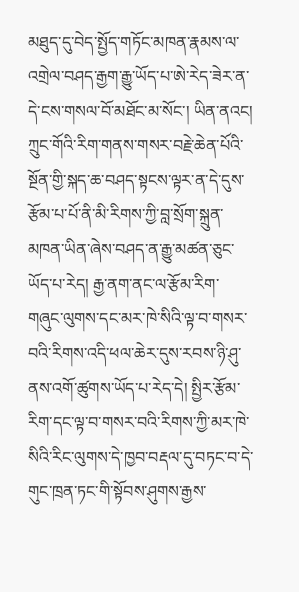མཐུད་དུ་བེད་སྤྱོད་གཏོང་མཁན་རྣམས་ལ་འགྲེལ་བཤད་རྒྱག་རྒྱུ་ཡོད་པ་ཨེ་རེད་ཟེར་ན་དེ་ངས་གསལ་བོ་མཐོང་མ་སོང་། ཡིན་ནའང། ཀྲུང་གོའི་རིག་གནས་གསར་བརྗེ་ཆེན་པོའི་སྔོན་གྱི་སྐད་ཆ་བཤད་སྟངས་ལྟར་ན་དེ་དུས་རྩོམ་པ་པོ་ནི་མི་རིགས་ཀྱི་བླ་སྲོག་སྐྲུན་མཁན་ཡིན་ཞེས་བཤད་ན་རྒྱུ་མཚན་ཅུང་ཡོད་པ་རེད། རྒྱ་ནག་ནང་ལ་རྩོམ་རིག་གཞུང་ལུགས་དང་མར་ཁེ་སིའི་ལྟ་བ་གསར་བའི་རིགས་འདི་ཕལ་ཆེར་དུས་རབས་ཉི་ཤུ་ནས་འགོ་ཚུགས་ཡོད་པ་རེད་དེ། སྤྱིར་རྩོམ་རིག་དང་ལྟ་བ་གསར་བའི་རིགས་ཀྱི་མར་ཁེ་སིའི་རིང་ལུགས་དེ་ཁྱབ་བརྡལ་དུ་བཏང་བ་དེ་གུང་ཁྲན་ཏང་གི་སྟོབས་ཤུགས་རྒྱས་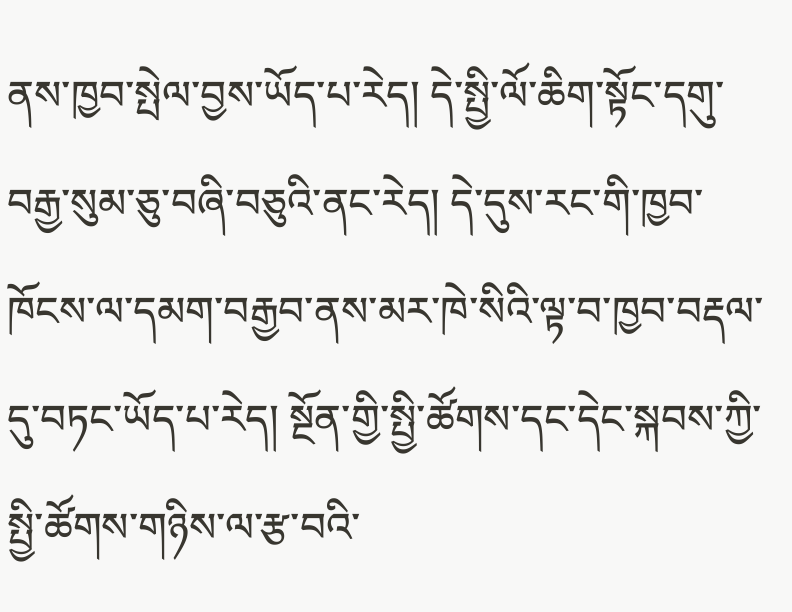ནས་ཁྱབ་སྤེལ་བྱས་ཡོད་པ་རེད། དེ་སྤྱི་ལོ་ཆིག་སྟོང་དགུ་བརྒྱ་སུམ་ཅུ་བཞི་བཅུའི་ནང་རེད། དེ་དུས་རང་གི་ཁྱབ་ཁོངས་ལ་དམག་བརྒྱབ་ནས་མར་ཁེ་སིའི་ལྟ་བ་ཁྱབ་བརྡལ་དུ་བཏང་ཡོད་པ་རེད། སྔོན་གྱི་སྤྱི་ཚོགས་དང་དེང་སྐབས་ཀྱི་སྤྱི་ཚོགས་གཉིས་ལ་རྩ་བའི་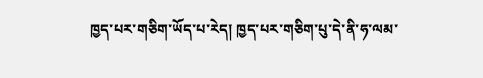ཁྱད་པར་གཅིག་ཡོད་པ་རེད། ཁྱད་པར་གཅིག་པུ་དེ་ནི་ཧ་ལམ་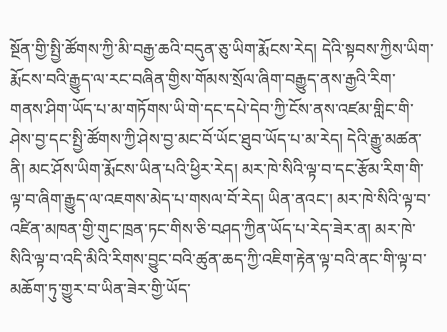སྔོན་གྱི་སྤྱི་ཚོགས་ཀྱི་མི་བརྒྱ་ཆའི་བདུན་ཅུ་ཡིག་རྨོངས་རེད། དེའི་སྟབས་ཀྱིས་ཡིག་རྨོངས་བའི་རྒྱུད་ལ་རང་བཞིན་གྱིས་གོམས་སྲོལ་ཞིག་བརྒྱུད་ནས་རྒྱའི་རིག་གནས་ཤིག་ཡོད་པ་མ་གཏོགས་ཡི་གེ་དང་དཔེ་དེབ་ཀྱི་ངོས་ནས་འཛམ་གླིང་གི་ཤེས་བྱ་དང་སྤྱི་ཚོགས་ཀྱི་ཤེས་བྱ་མང་བོ་ཡོང་ཐུབ་ཡོད་པ་མ་རེད། དེའི་རྒྱུ་མཚན་ནི། མང་ཤོས་ཡིག་རྨོངས་ཡིན་པའི་ཕྱིར་རེད། མར་ཁེ་སིའི་ལྟ་བ་དང་རྩོམ་རིག་གི་ལྟ་བ་ཞིག་རྒྱུད་ལ་འཇགས་མེད་པ་གསལ་བོ་རེད། ཡིན་ནའང་། མར་ཁེ་སིའི་ལྟ་བ་འཛིན་མཁན་གྱི་གུང་ཁྲན་ཏང་གིས་ཅི་བཤད་ཀྱིན་ཡོད་པ་རེད་ཟེར་ན། མར་ཁེ་སིའི་ལྟ་བ་འདི་མིའི་རིགས་བྱུང་བའི་ཚུན་ཆད་ཀྱི་འཇིག་རྟེན་ལྟ་བའི་ནང་གི་ལྟ་བ་མཆོག་ཏུ་གྱུར་བ་ཡིན་ཟེར་གྱི་ཡོད་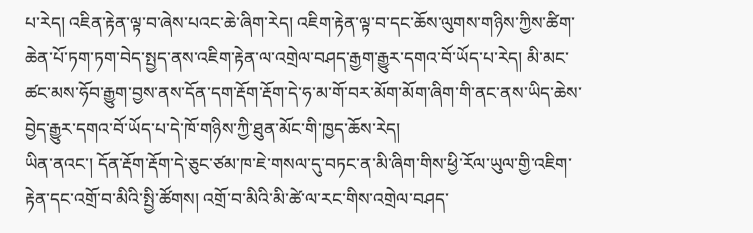པ་རེད། འཇིན་རྟེན་ལྟ་བ་ཞེས་པའང་ཆེ་ཞིག་རེད། འཇིག་རྟེན་ལྟ་བ་དང་ཆོས་ལུགས་གཉིས་ཀྱིས་ཚིག་ཆེན་པོ་ཏག་ཏག་བེད་སྤྱད་ནས་འཇིག་རྟེན་ལ་འགྲེལ་བཤད་རྒྱག་རྒྱུར་དགའ་བོ་ཡོད་པ་རེད། མི་མང་ཚང་མས་ཧོབ་རྒྱུག་བྱས་ནས་དོན་དག་རྡོག་རྡོག་དེ་ཧ་མ་གོ་བར་མོག་མོག་ཞིག་གི་ནང་ནས་ཡིད་ཆེས་བྱེད་རྒྱུར་དགའ་བོ་ཡོད་པ་དེ་ཁོ་གཉིས་ཀྱི་ཐུན་མོང་གི་ཁྱད་ཆོས་རེད།
ཡིན་ནའང་། དོན་རྡོག་རྡོག་དེ་ཅུང་ཙམ་ཁ་ཇེ་གསལ་དུ་བཏང་ན་མི་ཞིག་གིས་ཕྱི་རོལ་ཡུལ་གྱི་འཇིག་རྟེན་དང་འགྲོ་བ་མིའི་སྤྱི་ཚོགས། འགྲོ་བ་མིའི་མི་ཚེ་ལ་རང་གིས་འགྲེལ་བཤད་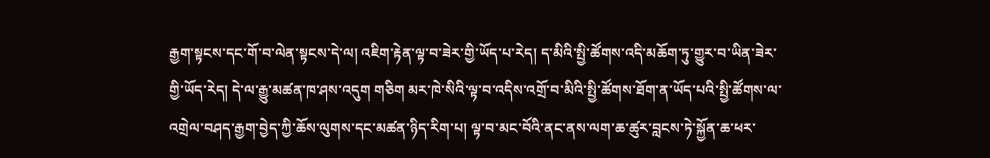རྒྱག་སྟངས་དང་གོ་བ་ལེན་སྟངས་དེ་ལ། འཇིག་རྟེན་ལྟ་བ་ཟེར་གྱི་ཡོད་པ་རེད། ད་མིའི་སྤྱི་ཚོགས་འདི་མཆོག་ཏུ་གྱུར་བ་ཡིན་ཟེར་གྱི་ཡོད་རེད། དེ་ལ་རྒྱུ་མཚན་ཁ་ཤས་འདུག གཅིག མར་ཁེ་སིའི་ལྟ་བ་འདིས་འགྲོ་བ་མིའི་སྤྱི་ཚོགས་ཐོག་ན་ཡོད་པའི་སྤྱི་ཚོགས་ལ་འགྲེལ་བཤད་རྒྱག་བྱེད་ཀྱི་ཆོས་ལུགས་དང་མཚན་ཉིད་རིག་པ། ལྟ་བ་མང་བོའི་ནང་ནས་ལག་ཆ་ཚུར་བླངས་ཏེ་སྐྱོན་ཆ་ཕར་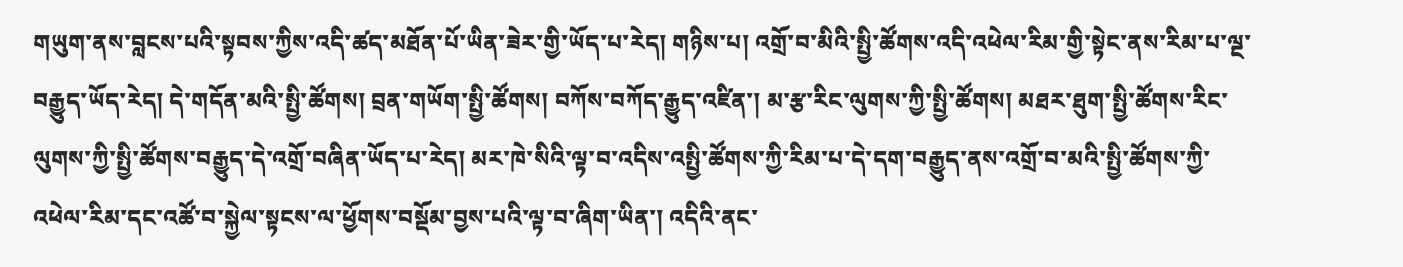གཡུག་ནས་བླངས་པའི་སྟབས་ཀྱིས་འདི་ཚད་མཐོན་པོ་ཡིན་ཟེར་གྱི་ཡོད་པ་རེད། གཉིས་པ། འགྲོ་བ་མིའི་སྤྱི་ཚོགས་འདི་འཕེལ་རིམ་གྱི་སྟེང་ནས་རིམ་པ་ལྔ་བརྒྱུད་ཡོད་རེད། དེ་གདོན་མའི་སྤྱི་ཚོགས། བྲན་གཡོག་སྤྱི་ཚོགས། བཀོས་བཀོད་རྒྱུད་འཛིན་། མ་རྩ་རིང་ལུགས་ཀྱི་སྤྱི་ཚོགས། མཐར་ཐུག་སྤྱི་ཚོགས་རིང་ལུགས་ཀྱི་སྤྱི་ཚོགས་བརྒྱུད་དེ་འགྲོ་བཞིན་ཡོད་པ་རེད། མར་ཁེ་སིའི་ལྟ་བ་འདིས་འསྤྱི་ཚོགས་ཀྱི་རིམ་པ་དེ་དག་བརྒྱུད་ནས་འགྲོ་བ་མའི་སྤྱི་ཚོགས་ཀྱི་འཕེལ་རིམ་དང་འཚོ་བ་སྐྱེལ་སྟངས་ལ་ཕྱོགས་བསྡོམ་བྱས་པའི་ལྟ་བ་ཞིག་ཡིན་། འདིའི་ནང་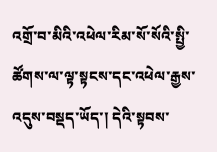འགྲོ་བ་མིའི་འཕེལ་རིམ་སོ་སོའི་སྤྱི་ཚོགས་ལ་ལྟ་སྟངས་དང་འཕེལ་རྒྱས་འདུས་བསྡད་ཡོད་། དེའི་སྟབས་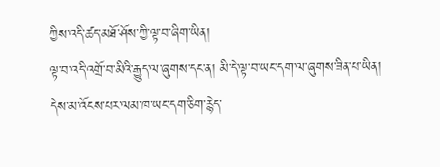ཀྱིས་འདི་ཚད་མཐོ་ཤོས་ཀྱི་ལྟ་བ་ཞིག་ཡིན།
ལྟ་བ་འདི་འགྲོ་བ་མིའི་རྒྱུད་ལ་ཞུགས་དང་ན། མི་དེ་ལྟ་བ་ཡང་དག་ལ་ཞུགས་ཟིན་པ་ཡིན། དེས་མ་འོངས་པར་ལམ་ཁ་ཡང་དག་ཅིག་རྙེད་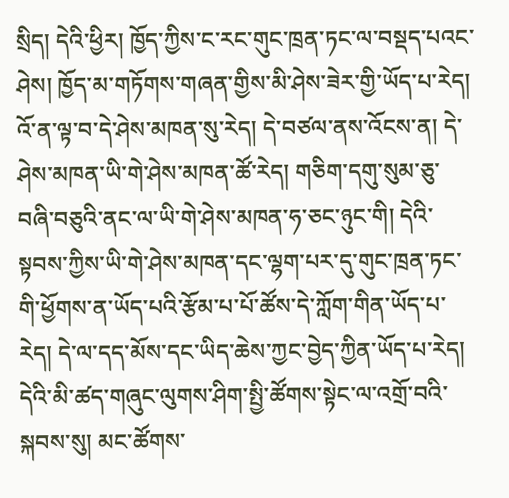སྲིད། དེའི་ཕྱིར། ཁྱོད་ཀྱིས་ང་རང་གུང་ཁྲན་ཏང་ལ་བསྡད་པའང་ཤེས། ཁྱོད་མ་གཏོགས་གཞན་གྱིས་མི་ཤེས་ཟེར་གྱི་ཡོད་པ་རེད། འོ་ན་ལྟ་བ་དེ་ཤེས་མཁན་སུ་རེད། དེ་བཙལ་ནས་འོངས་ན། དེ་ཤེས་མཁན་ཡི་གེ་ཤེས་མཁན་ཚོ་རེད། གཅིག་དགུ་སུམ་ཅུ་བཞི་བཅུའི་ནང་ལ་ཡི་གེ་ཤེས་མཁན་ཧ་ཅང་ཉུང་གི། དེའི་སྟབས་ཀྱིས་ཡི་གེ་ཤེས་མཁན་དང་ལྷག་པར་དུ་གུང་ཁྲན་ཏང་གི་ཕྱོགས་ན་ཡོད་པའི་རྩོམ་པ་པོ་ཚོས་དེ་ཀློག་གིན་ཡོད་པ་རེད། དེ་ལ་དད་མོས་དང་ཡིད་ཆེས་ཀྱང་བྱེད་ཀྱིན་ཡོད་པ་རེད། དེའི་མི་ཚད་གཞུང་ལུགས་ཤིག་སྤྱི་ཚོགས་སྟེང་ལ་འགྲོ་བའི་སྐབས་སུ། མང་ཚོགས་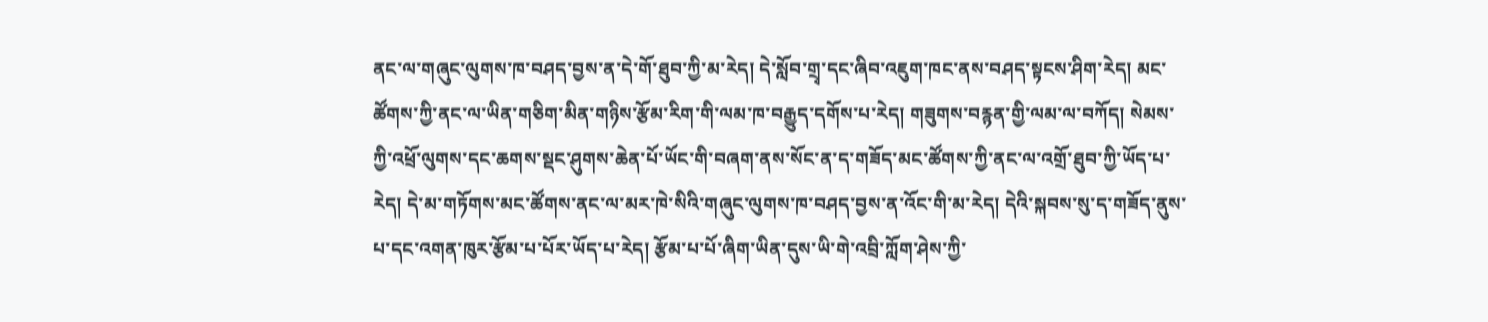ནང་ལ་གཞུང་ལུགས་ཁ་བཤད་བྱས་ན་དེ་གོ་ཐུབ་ཀྱི་མ་རེད། དེ་སློབ་གྲྭ་དང་ཞིབ་འཇུག་ཁང་ནས་བཤད་སྟངས་ཤིག་རེད། མང་ཚོགས་ཀྱི་ནང་ལ་ཡིན་གཅིག་མིན་གཉིས་རྩོམ་རིག་གི་ལམ་ཁ་བརྒྱུད་དགོས་པ་རེད། གཟུགས་བརྙན་གྱི་ལམ་ལ་བཀོད། སེམས་ཀྱི་འཕྲོ་ལུགས་དང་ཆགས་སྡང་ཤུགས་ཆེན་པོ་ཡོང་གི་བཞག་ནས་སོང་ན་ད་གཟོད་མང་ཚོགས་ཀྱི་ནང་ལ་འགྲོ་ཐུབ་ཀྱི་ཡོད་པ་རེད། དེ་མ་གཏོགས་མང་ཚོགས་ནང་ལ་མར་ཁེ་སིའི་གཞུང་ལུགས་ཁ་བཤད་བྱས་ན་འོང་གི་མ་རེད། དེའི་སྐབས་སུ་ད་གཟོད་ནུས་པ་དང་འགན་ཁུར་རྩོམ་པ་པོར་ཡོད་པ་རེད། རྩོམ་པ་པོ་ཞིག་ཡིན་དུས་ཡི་གེ་འབྲི་ཀློག་ཤེས་ཀྱི་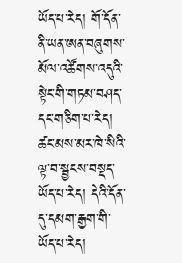ཡོད་པ་རེད། གོ་དོན་ནི་ཡན་ཨན་བཞུགས་མོལ་འཚོགས་འདུའི་སྟེང་གི་གཏམ་བཤད་དང་གཅིག་པ་རེད། ཚང་མས་མར་ཁེ་སིའི་ལྟ་བ་སྦྱངས་བསྡད་ཡོད་པ་རེད། དེའི་དོན་དུ་དམག་རྒྱག་གི་ཡོད་པ་རེད།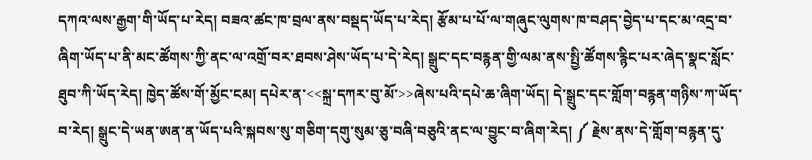དཀའ་ལས་རྒྱག་གི་ཡོད་པ་རེད། བཟའ་ཚང་ཁ་བྲལ་ནས་བསྡད་ཡོད་པ་རེད། རྩོམ་པ་པོ་ལ་གཞུང་ལུགས་ཁ་བཤད་བྱེད་པ་དང་མ་འདྲ་བ་ཞིག་ཡོད་པ་ནི་མང་ཚོགས་ཀྱི་ནང་ལ་འགྲོ་བར་ཐབས་ཤེས་ཡོད་པ་དེ་རེད། སྒྲུང་དང་བརྙན་གྱི་ལམ་ནས་སྤྱི་ཚོགས་རྙིང་པར་ཞེད་སྣང་སློང་ཐུབ་ཀི་ཡོད་རེད། ཁྱེད་ཚོས་གོ་མྱོང་ངམ། དཔེར་ན་<<སྐྲ་དཀར་བུ་མོ་>>ཞེས་པའི་དཔེ་ཆ་ཞིག་ཡོད། དེ་སྒྲུང་དང་གློག་བརྙན་གཉིས་ཀ་ཡོད་བ་རེད། སྒྲུང་དེ་ཡན་ཨན་ན་ཡོད་པའི་སྐབས་སུ་གཅིག་དགུ་སུམ་ཅུ་བཞི་བཅུའི་ནང་ལ་བྱུང་བ་ཞིག་རེད། ༼ རྗེས་ནས་དེ་གློག་བརྙན་དུ་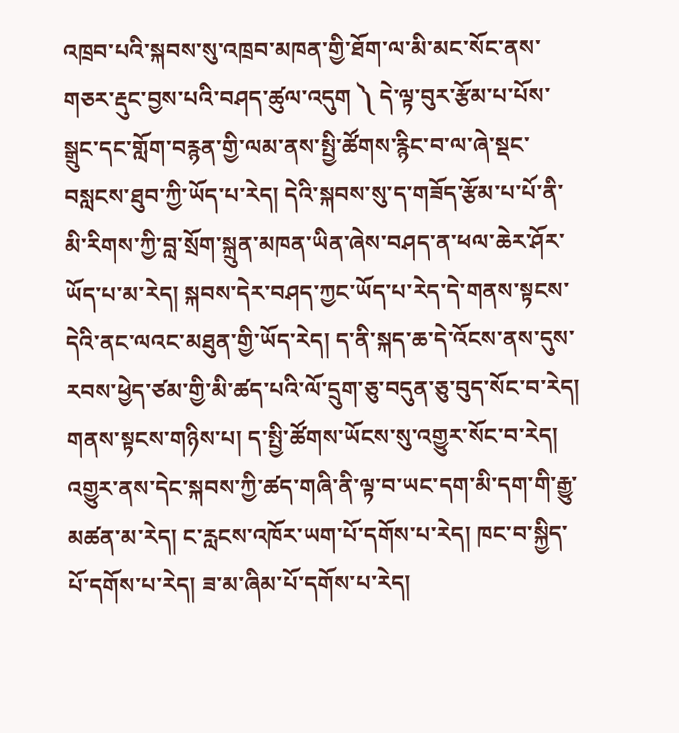འཁྲབ་པའི་སྐབས་སུ་འཁྲབ་མཁན་གྱི་ཐོག་ལ་མི་མང་སོང་ནས་གཅར་རྡུང་བྱས་པའི་བཤད་ཚུལ་འདུག ༽ དེ་ལྟ་བུར་རྩོམ་པ་པོས་སྒྲུང་དང་གློག་བརྙན་གྱི་ལམ་ནས་སྤྱི་ཚོགས་རྙིང་བ་ལ་ཞེ་སྡང་བསླངས་ཐུབ་ཀྱི་ཡོད་པ་རེད། དེའི་སྐབས་སུ་ད་གཟོད་རྩོམ་པ་པོ་ནི་མི་རིགས་ཀྱི་བླ་སྲོག་སྐྲུན་མཁན་ཡིན་ཞེས་བཤད་ན་ཕལ་ཆེར་ཤོར་ཡོད་པ་མ་རེད། སྐབས་དེར་བཤད་ཀྱང་ཡོད་པ་རེད་དེ་གནས་སྟངས་དེའི་ནང་ལའང་མཐུན་གྱི་ཡོད་རེད། ད་ནི་སྐད་ཆ་དེ་འོངས་ནས་དུས་རབས་ཕྱེད་ཙམ་གྱི་མི་ཚད་པའི་ལོ་དྲུག་ཅུ་བདུན་ཅུ་བུད་སོང་བ་རེད། གནས་སྟངས་གཉིས་པ། ད་སྤྱི་ཚོགས་ཡོངས་སུ་འགྱུར་སོང་བ་རེད། འགྱུར་ནས་དེང་སྐབས་ཀྱི་ཚད་གཞི་ནི་ལྟ་བ་ཡང་དག་མི་དག་གི་རྒྱུ་མཚན་མ་རེད། ང་རླངས་འཁོར་ཡག་པོ་དགོས་པ་རེད། ཁང་བ་སྐྱིད་པོ་དགོས་པ་རེད། ཟ་མ་ཞིམ་པོ་དགོས་པ་རེད།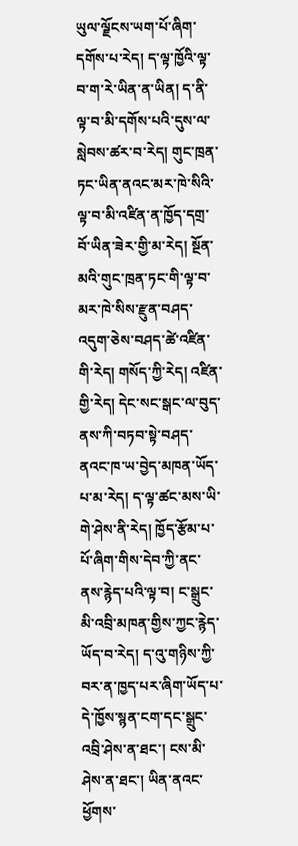ཡུལ་ལྗོངས་ཡག་པོ་ཞིག་དགོས་པ་རེད། ད་ལྟ་ཁྱོའི་ལྟ་བ་ག་རེ་ཡིན་ན་ཡིན། ད་ནི་ལྟ་བ་མི་དགོས་པའི་དུས་ལ་སླེབས་ཚར་བ་རེད། གུང་ཁྲན་ཏང་ཡིན་ནའང་མར་ཁེ་སིའི་ལྟ་བ་མི་འཛིན་ན་ཁྱོད་དགྲ་བོ་ཡིན་ཟེར་གྱི་མ་རེད། སྔོན་མའི་གུང་ཁྲན་ཏང་གི་ལྟ་བ་མར་ཁེ་སིས་རྫུན་བཤད་འདུག་ཅེས་བཤད་ཚེ་འཛིན་གི་རེད། གསོད་ཀྱི་རེད། འཛིན་གྱི་རེད། དེང་སང་སྒང་ལ་བུད་ནས་ཀི་བཏབ་སྟེ་བཤད་ནའང་ཁ་ཡ་བྱེད་མཁན་ཡོད་པ་མ་རེད། ད་ལྟ་ཚང་མས་ཡི་གེ་ཤེས་ནི་རེད། ཁྱོད་རྩོམ་པ་པོ་ཞིག་གིས་དེབ་ཀྱི་ནང་ནས་རྙེད་པའི་ལྟ་བ། ང་སྒྲུང་མི་འབྲི་མཁན་གྱིས་ཀྱང་རྙེད་ཡོད་བ་རེད། ད་འུ་གཉིས་ཀྱི་བར་ན་ཁྱད་པར་ཞིག་ཡོད་པ་དེ་ཁྱོས་སྙན་ངག་དང་སྒྲུང་འབྲི་ཤེས་ན་ཐང་། ངས་མི་ཤེས་ན་ཐང་། ཡིན་ནའང་ཕྱོགས་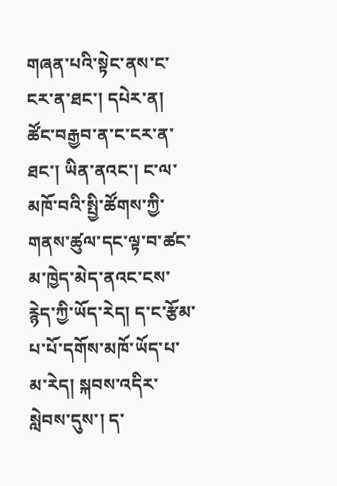གཞན་པའི་སྟེང་ནས་ང་ངར་ན་ཐང་། དཔེར་ན། ཚོང་བརྒྱབ་ན་ང་ངར་ན་ཐང་། ཡིན་ནའང་། ང་ལ་མཁོ་བའི་སྤྱི་ཚོགས་ཀྱི་གནས་ཚུལ་དང་ལྟ་བ་ཚང་མ་ཁྱེད་མེད་ནའང་ངས་རྙེད་ཀྱི་ཡོད་རེད། ད་ང་རྩོམ་པ་པོ་དགོས་མཁོ་ཡོད་པ་མ་རེད། སྐབས་འདིར་སླེབས་དུས་། ད་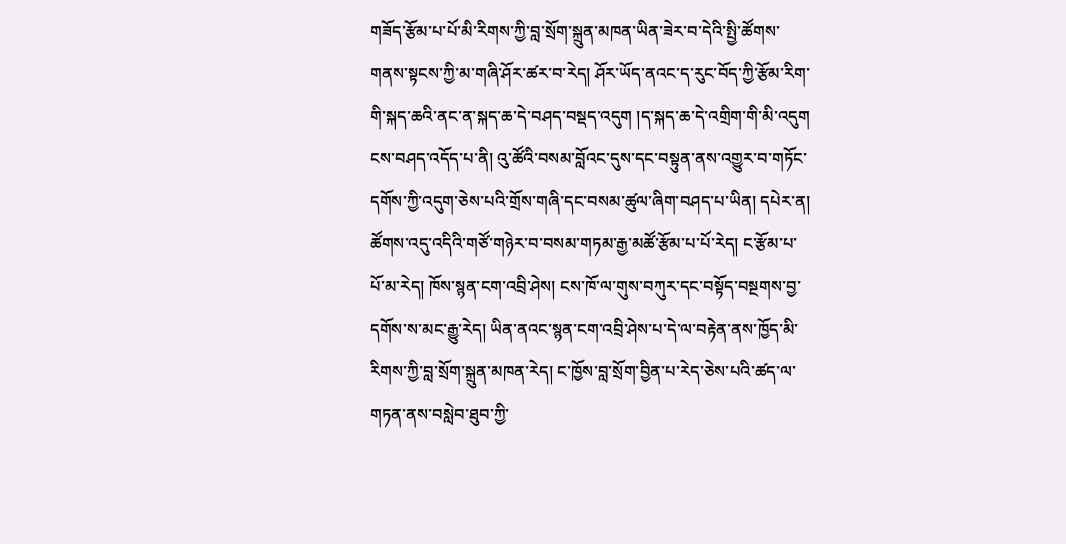གཟོད་རྩོམ་པ་པོ་མི་རིགས་ཀྱི་བླ་སྲོག་སྐྲུན་མཁན་ཡིན་ཟེར་བ་དེའི་སྤྱི་ཚོགས་གནས་སྟངས་ཀྱི་མ་གཞི་ཤོར་ཚར་བ་རེད། ཤོར་ཡོད་ནའང་ད་རུང་བོད་ཀྱི་རྩོམ་རིག་གི་སྐད་ཆའི་ནང་ན་སྐད་ཆ་དེ་བཤད་བསྡད་འདུག །ད་སྐད་ཆ་དེ་འགྲིག་གི་མི་འདུག
ངས་བཤད་འདོད་པ་ནི། འུ་ཚོའི་བསམ་བློའང་དུས་དང་བསྟུན་ནས་འགྱུར་བ་གཏོང་དགོས་ཀྱི་འདུག་ཅེས་པའི་གྲོས་གཞི་དང་བསམ་ཚུལ་ཞིག་བཤད་པ་ཡིན། དཔེར་ན། ཚོགས་འདུ་འདིའི་གཙོ་གཉེར་བ་བསམ་གཏམ་རྒྱ་མཚོ་རྩོམ་པ་པོ་རེད། ང་རྩོམ་པ་པོ་མ་རེད། ཁོས་སྙན་ངག་འབྲི་ཤེས། ངས་ཁོ་ལ་གུས་བཀུར་དང་བསྟོད་བསྔགས་བྱ་དགོས་ས་མང་རྒྱུ་རེད། ཡིན་ནའང་སྙན་ངག་འབྲི་ཤེས་པ་དེ་ལ་བརྟེན་ནས་ཁྱོད་མི་རིགས་ཀྱི་བླ་སྲོག་སྐྲུན་མཁན་རེད། ང་ཁྱོས་བླ་སྲོག་བྱིན་པ་རེད་ཅེས་པའི་ཚད་ལ་གཏན་ནས་བསླེབ་ཐུབ་ཀྱི་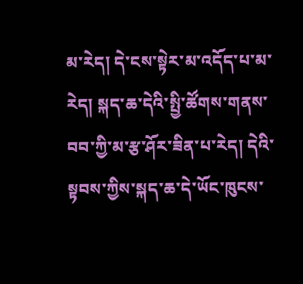མ་རེད། དེ་ངས་སྟེར་མ་འདོད་པ་མ་རེད། སྐད་ཆ་དེའི་སྤྱི་ཚོགས་གནས་བབ་ཀྱི་མ་རྩ་ཤོར་ཟིན་པ་རེད། དེའི་སྟབས་ཀྱིས་སྐད་ཆ་དེ་ཡོང་ཁུངས་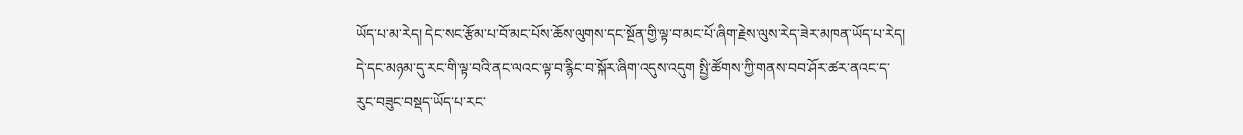ཡོད་པ་མ་རེད། དེང་སང་རྩོམ་པ་བོ་མང་པོས་ཆོས་ལུགས་དང་སྔོན་གྱི་ལྟ་བ་མང་པོ་ཞིག་རྗེས་ལུས་རེད་ཟེར་མཁན་ཡོད་པ་རེད། དེ་དང་མཉམ་དུ་རང་གི་ལྟ་བའི་ནང་ལའང་ལྟ་བ་རྙིང་བ་སྐོར་ཞིག་འདུས་འདུག སྤྱི་ཚོགས་ཀྱི་གནས་བབ་ཤོར་ཚར་ནའང་ད་རུང་བཟུང་བསྡད་ཡོད་པ་རང་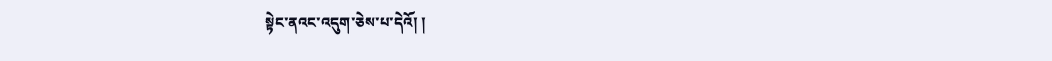སྟེང་ནའང་འདུག་ཅེས་པ་དེའོ། །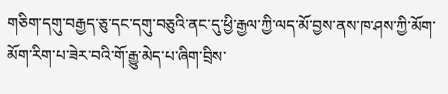གཅིག་དགུ་བརྒྱད་ཅུ་དང་དགུ་བཅུའི་ནང་དུ་ཕྱི་རྒྱལ་ཀྱི་ལད་མོ་བྱས་ནས་ཁ་ཤས་ཀྱི་མོག་མོག་རིག་པ་ཟེར་བའི་གོ་རྒྱུ་མེད་པ་ཞིག་བྲིས་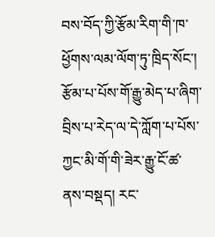བས་བོད་ཀྱི་རྩོམ་རིག་གི་ཁ་ཕྱོགས་ལམ་ལོག་ཏུ་ཁྲིད་སོང་། རྩོམ་པ་པོས་གོ་རྒྱུ་མེད་པ་ཞིག་བྲིས་པ་རེད་ལ་དེ་ཀློག་པ་པོས་ཀྱང་མི་གོ་གི་ཟེར་རྒྱུ་ངོ་ཚ་ནས་བསྡད། རང་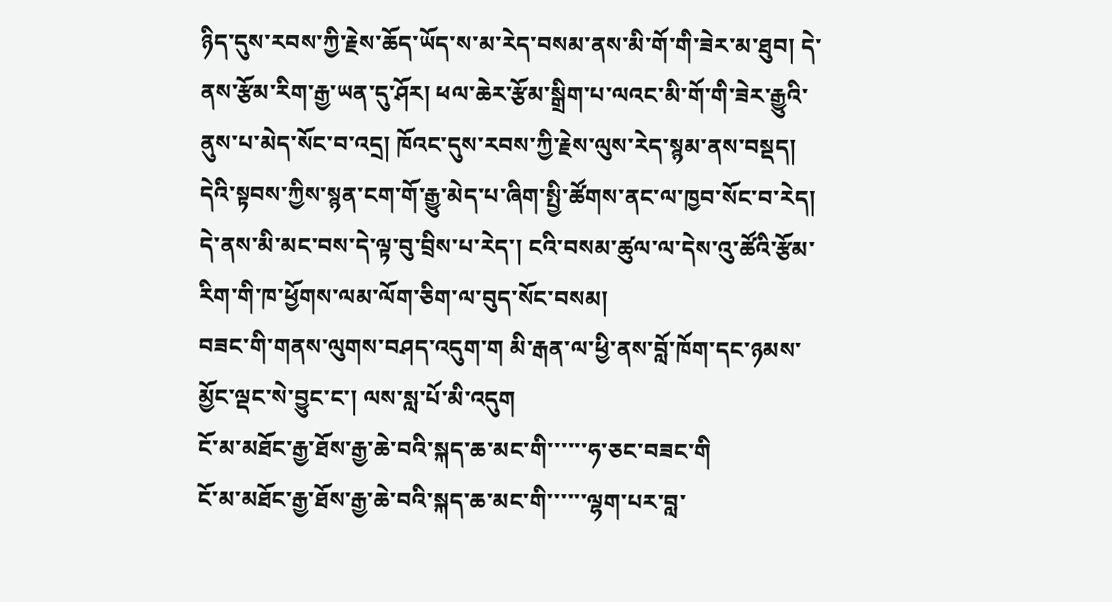ཉིད་དུས་རབས་ཀྱི་རྗེས་ཆོད་ཡོད་ས་མ་རེད་བསམ་ནས་མི་གོ་གི་ཟེར་མ་ཐུབ། དེ་ནས་རྩོམ་རིག་རྒྱ་ཡན་དུ་ཤོར། ཕལ་ཆེར་རྩོམ་སྒྲིག་པ་ལའང་མི་གོ་གི་ཟེར་རྒྱུའི་ནུས་པ་མེད་སོང་བ་འདྲ། ཁོའང་དུས་རབས་ཀྱི་རྗེས་ལུས་རེད་སྙམ་ནས་བསྡད། དེའི་སྟབས་ཀྱིས་སྙན་ངག་གོ་རྒྱུ་མེད་པ་ཞིག་སྤྱི་ཚོགས་ནང་ལ་ཁྱབ་སོང་བ་རེད། དེ་ནས་མི་མང་བས་དེ་ལྟ་བུ་བྲིས་པ་རེད་། ངའི་བསམ་ཚུལ་ལ་དེས་འུ་ཚོའི་རྩོམ་རིག་གི་ཁ་ཕྱོགས་ལམ་ལོག་ཅིག་ལ་བུད་སོང་བསམ།
བཟང་གི་གནས་ལུགས་བཤད་འདུག་ག མི་རྒན་ལ་ཕྱི་ནས་བློ་ཁོག་དང་ཉམས་མྱོང་ལྡང་སེ་བྱུང་ང་། ལས་སླ་པོ་མི་འདུག
ངོ་མ་མཐོང་རྒྱ་ཐོས་རྒྱ་ཆེ་བའི་སྐད་ཆ་མང་གི་་་་་་ཧ་ཅང་བཟང་གི
ངོ་མ་མཐོང་རྒྱ་ཐོས་རྒྱ་ཆེ་བའི་སྐད་ཆ་མང་གི་་་་་་ལྷག་པར་བླ་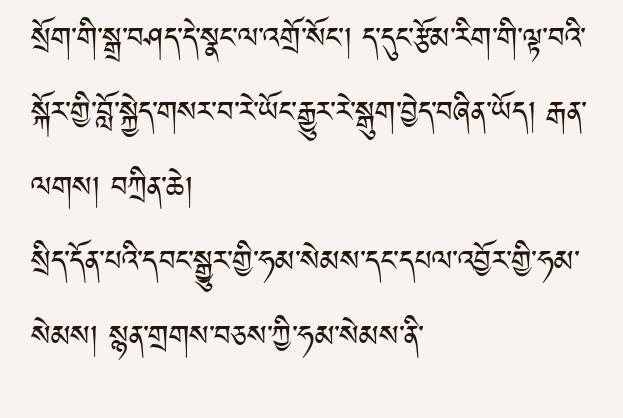སྲོག་གི་སྒྲ་བཤད་དེ་སྣང་ལ་འགྲོ་སོང་། ད་དུང་རྩོམ་རིག་གི་ལྟ་བའི་སྐོར་གྱི་བློ་སྐྱེད་གསར་བ་རེ་ཡོང་རྒྱུར་རེ་སྒུག་བྱེད་བཞིན་ཡོད། རྒན་ལགས། བཀྲིན་ཆེ།
སྲིད་དོན་པའི་དབང་སྒྱུར་གྱི་ཧམ་སེམས་དང་དཔལ་འབྱོར་གྱི་ཧམ་སེམས། སྙན་གྲགས་བཅས་ཀྱི་ཧམ་སེམས་ནི་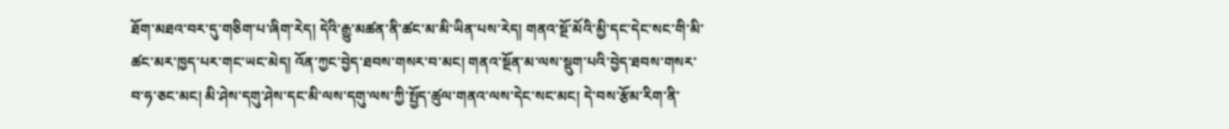ཐོག་མཐའ་བར་དུ་གཅིག་པ་ཞིག་རེད། དེའི་རྒྱུ་མཚན་ནི་ཚང་མ་མི་ཡིན་པས་རེད། གནའ་སྔོ་མོའི་མྱི་དང་དེང་སང་གི་མི་ཚང་མར་ཁྱད་པར་གང་ཡང་མེད། འོན་ཀྱང་བྱེད་ཐབས་གསར་བ་མང། གནའ་སྔོན་མ་ལས་སྡུག་པའི་བྱེད་ཐབས་གསར་བ་ཧ་ཅང་མང། མི་ཤེས་དགུ་ཤེས་དང་མི་ལས་དགུ་ལས་ཀྱི་སྤྱོད་ཚུལ་གནའ་ལས་དེང་སང་མང། དེ་བས་རྩོམ་རིག་ནི་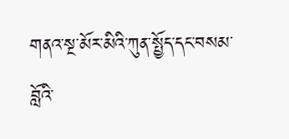གནའ་སྔ་མོར་མིའི་ཀུན་སྤྱོད་དང་བསམ་བློའི་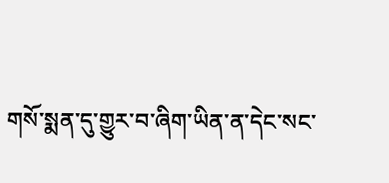གསོ་སྨན་དུ་གྱུར་བ་ཞིག་ཡིན་ན་དེང་སང་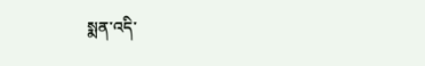སྨན་འདི་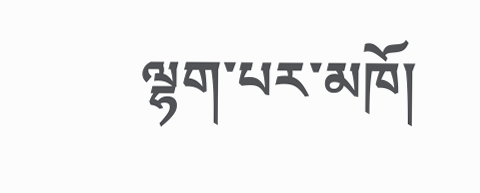ལྷག་པར་མཁོ།